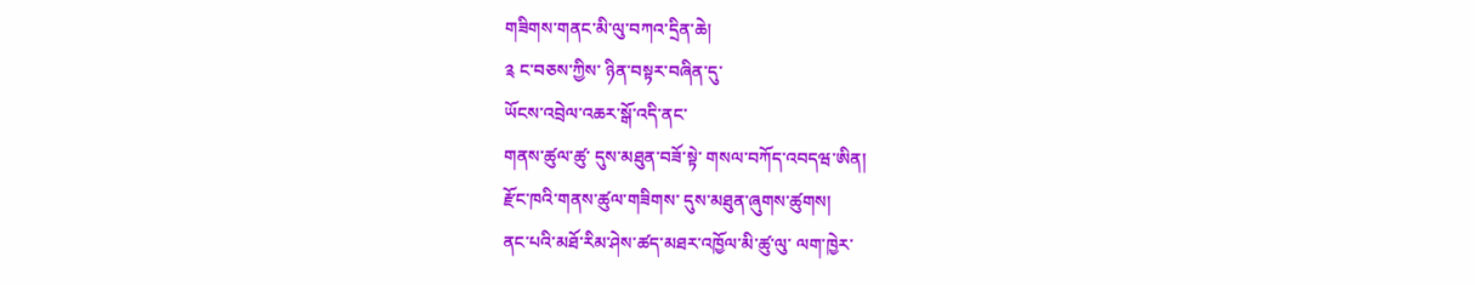གཟིགས་གནང་མི་ལུ་བཀའ་དྲིན་ཆེ།
༉ ང་བཅས་ཀྱིས་ ཉིན་བསྟར་བཞིན་དུ་
ཡོངས་འབྲེལ་འཆར་སྒོ་འདི་ནང་
གནས་ཚུལ་ཚུ་ དུས་མཐུན་བཟོ་སྟེ་ གསལ་བཀོད་འབདཝ་ཨིན།
རྫོང་ཁའི་གནས་ཚུལ་གཟིགས་ དུས་མཐུན་ཞུགས་ཚུགས།
ནང་པའི་མཐོ་རིམ་ཤེས་ཚད་མཐར་འཁྱོལ་མི་ཚུ་ལུ་ ལག་ཁྱེར་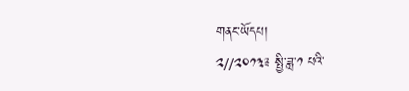གནང་ཡོདཔ།
༢//༢༠༡༣༉ སྤྱི་ཟླ་༡ པའི་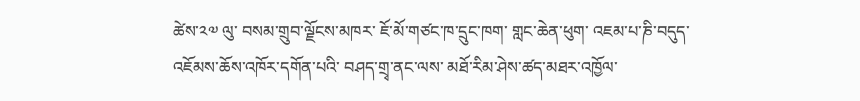ཚེས་༢༧ ལུ་ བསམ་གྲུབ་ལྗོངས་མཁར་ ཇོ་མོ་གཙང་ཁ་དྲུང་ཁག་ གླང་ཆེན་ཕུག་ འཇམ་པ་ཎི་བདུད་འཇོམས་ཆོས་འཁོར་དགོན་པའི་ བཤད་གྲྭ་ནང་ལས་ མཐོ་རིམ་ཤེས་ཚད་མཐར་འཁྱོལ་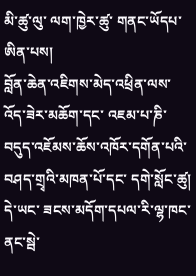མི་ཚུ་ལུ་ ལག་ཁྱེར་ཚུ་ གནང་ཡོདཔ་ཨིན་པས།
བློན་ཆེན་འཇིགས་མེད་འཕྲིན་ལས་འོད་ཟེར་མཆོག་དང་ འཇམ་པ་ཎི་བདུད་འཇོམས་ཆོས་འཁོར་དགོན་པའི་ བཤད་གྲྭའི་མཁན་པོ་དང་ དགེ་སློང་ཚུ།
དེ་ཡང་ ཟངས་མདོག་དཔལ་རི་ལྷ་ཁང་ནང་སྦེ་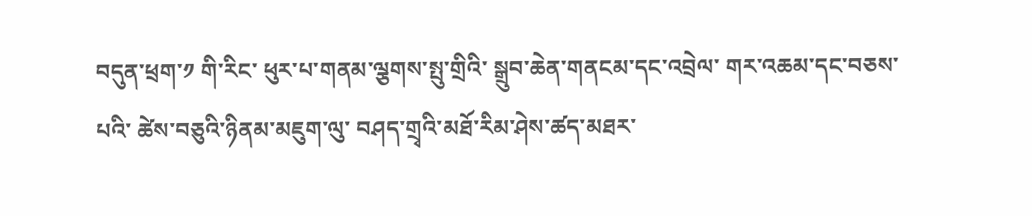བདུན་ཕྲག་༡ གི་རིང་ ཕུར་པ་གནམ་ལྕགས་སྤུ་གྲིའི་ སྒྲུབ་ཆེན་གནངམ་དང་འབྲེལ་ གར་འཆམ་དང་བཅས་པའི་ ཚེས་བཅུའི་ཉིནམ་མཇུག་ལུ་ བཤད་གྲྭའི་མཐོ་རིམ་ཤེས་ཚད་མཐར་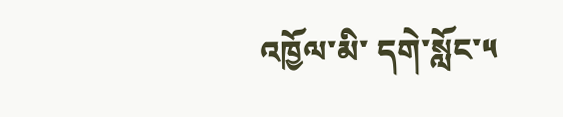འཁྱོལ་མི་ དགེ་སློང་༥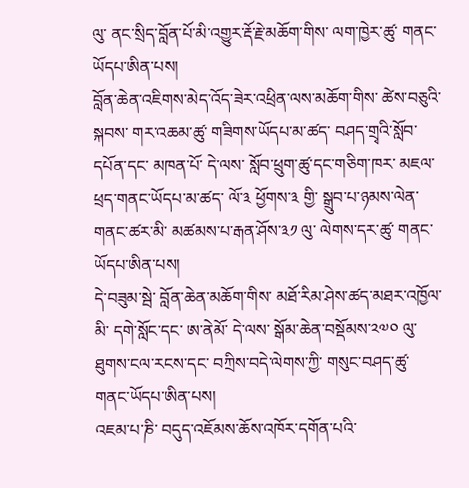ལུ་ ནང་སྲིད་བློན་པོ་མི་འགྱུར་རྡོ་རྗེ་མཆོག་གིས་ ལག་ཁྱེར་ཚུ་ གནང་ཡོདཔ་ཨིན་པས།
བློན་ཆེན་འཇིགས་མེད་འོད་ཟེར་འཕྲིན་ལས་མཆོག་གིས་ ཚེས་བཅུའི་སྐབས་ གར་འཆམ་ཚུ་ གཟིགས་ཡོདཔ་མ་ཚད་ བཤད་གྲྭའི་སློབ་དཔོན་དང་ མཁན་པོ་ དེ་ལས་ སློབ་ཕྲུག་ཚུ་དང་གཅིག་ཁར་ མཇལ་ཕྲད་གནང་ཡོདཔ་མ་ཚད་ ལོ་༣ ཕྱོགས་༣ གྱི་ སྒྲུབ་པ་ཉམས་ལེན་གནང་ཚར་མི་ མཚམས་པ་རྒན་ཤོས་༣༡ ལུ་ ལེགས་དར་ཚུ་ གནང་ཡོདཔ་ཨིན་པས།
དེ་བཟུམ་སྦེ་ བློན་ཆེན་མཆོག་གིས་ མཐོ་རིམ་ཤེས་ཚད་མཐར་འཁྱོལ་མི་ དགེ་སློང་དང་ ཨ་ནེམོ་ དེ་ལས་ སྒོམ་ཆེན་བསྡོམས་༢༧༠ ལུ་ ཐུགས་ངལ་རངས་དང་ བཀྲིས་བདེ་ལེགས་ཀྱི་ གསུང་བཤད་ཚུ་ གནང་ཡོདཔ་ཨིན་པས།
འཇམ་པ་ཎི་ བདུད་འཇོམས་ཆོས་འཁོར་དགོན་པའི་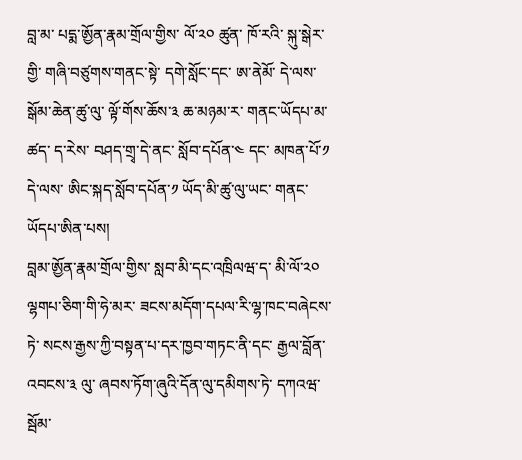བླ་མ་ པདྨ་ཨྱོན་རྣམ་གྲོལ་གྱིས་ ལོ་༢༠ ཚུན་ ཁོ་རའི་ སྐུ་སྒེར་གྱི་ གཞི་བཙུགས་གནང་སྟེ་ དགེ་སློང་དང་ ཨ་ནེམོ་ དེ་ལས་ སྒོམ་ཆེན་ཚུ་ལུ་ ལྟོ་གོས་ཆོས་༣ ཆ་མཉམ་ར་ གནང་ཡོདཔ་མ་ཚད་ ད་རེས་ བཤད་གྲྭ་དེ་ནང་ སློབ་དཔོན་༤ དང་ མཁན་པོ་༡ དེ་ལས་ ཨིང་སྐད་སློབ་དཔོན་༡ ཡོད་མི་ཚུ་ལུ་ཡང་ གནང་ཡོདཔ་ཨིན་པས།
བླམ་ཨྱོན་རྣམ་གྲོལ་གྱིས་ སླབ་མི་དང་འཁྲིལཝ་ད་ མི་ལོ་༢༠ ལྷགཔ་ཅིག་གི་ཧེ་མར་ ཟངས་མདོག་དཔལ་རི་ལྷ་ཁང་བཞེངས་ཏེ་ སངས་རྒྱས་ཀྱི་བསྟན་པ་དར་ཁྱབ་གཏང་ནི་དང་ རྒྱལ་བློན་འབངས་༣ ལུ་ ཞབས་ཏོག་ཞུའི་དོན་ལུ་དམིགས་ཏེ་ དཀའཝ་སྦོམ་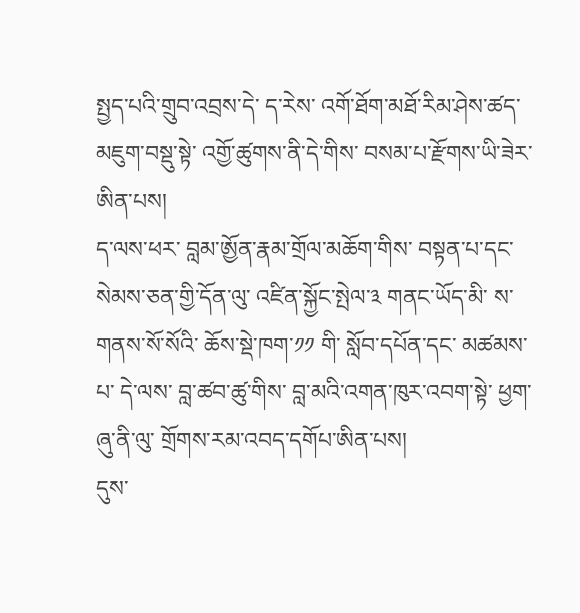སྤྱད་པའི་གྲུབ་འབྲས་དེ་ ད་རེས་ འགོ་ཐོག་མཐོ་རིམ་ཤེས་ཚད་མཇུག་བསྡུ་སྟེ་ འགྱོ་ཚུགས་ནི་དེ་གིས་ བསམ་པ་རྫོགས་ཡི་ཟེར་ཨིན་པས།
ད་ལས་ཕར་ བླམ་ཨྱོན་རྣམ་གྲོལ་མཆོག་གིས་ བསྟན་པ་དང་སེམས་ཅན་གྱི་དོན་ལུ་ འཛིན་སྐྱོང་སྤེལ་༣ གནང་ཡོད་མི་ ས་གནས་སོ་སོའི་ ཆོས་སྡེ་ཁག་༡༡ གི་ སློབ་དཔོན་དང་ མཚམས་པ་ དེ་ལས་ བླ་ཚབ་ཚུ་གིས་ བླ་མའི་འགན་ཁུར་འབག་སྟེ་ ཕྱག་ཞུ་ནི་ལུ་ གྲོགས་རམ་འབད་དགོཔ་ཨིན་པས།
དུས་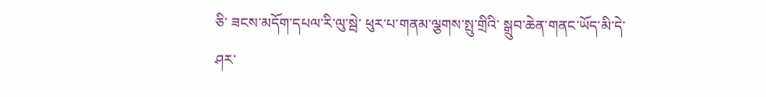ཅི་ ཟངས་མདོག་དཔལ་རི་ལུ་སྦེ་ ཕུར་པ་གནམ་ལྕགས་སྤུ་གྲིའི་ སྒྲུབ་ཆེན་གནང་ཡོད་མི་དེ་ ཤར་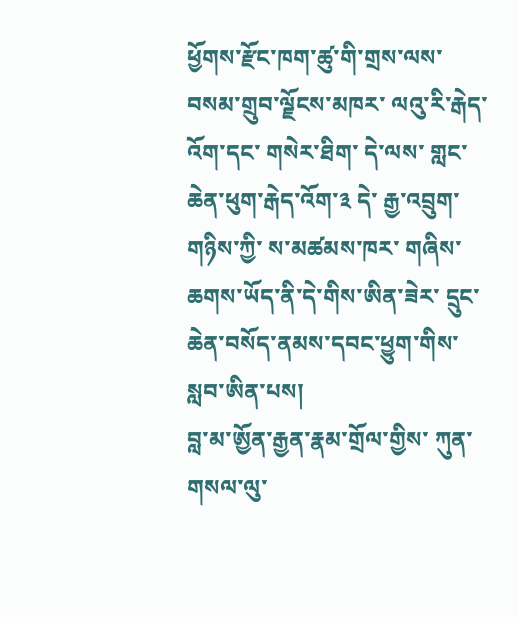ཕྱོགས་རྫོང་ཁག་ཚུ་གི་གྲས་ལས་ བསམ་གྲུབ་ལྗོངས་མཁར་ ལའུ་རི་རྒེད་འོག་དང་ གསེར་ཐིག་ དེ་ལས་ གླང་ཆེན་ཕུག་རྒེད་འོག་༣ དེ་ རྒྱ་འབྲུག་གཉིས་ཀྱི་ ས་མཚམས་ཁར་ གཞིས་ཆགས་ཡོད་ནི་དེ་གིས་ཨིན་ཟེར་ དྲུང་ཆེན་བསོད་ནམས་དབང་ཕྱུག་གིས་ སླབ་ཨིན་པས།
བླ་མ་ཨྱོན་རྒྱན་རྣམ་གྲོལ་གྱིས་ ཀུན་གསལ་ལུ་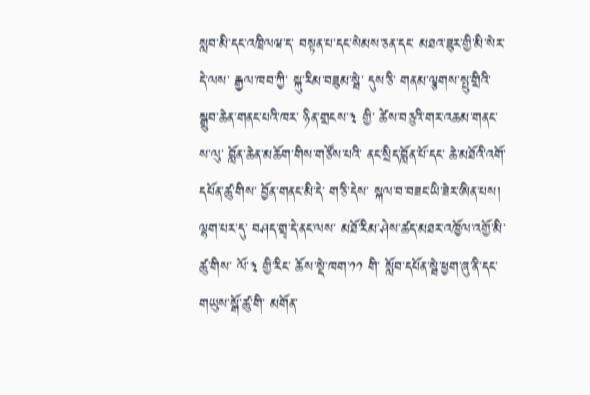སླབ་མི་དང་འཁྲིལཝ་ད་ བསྟན་པ་དང་སེམས་ཅན་དང་ མཐའ་ཟུར་གྱི་མི་སེར་ དེ་ལས་ རྒྱལ་ཁབ་ཀྱི་ སྐུ་རིམ་བཟུམ་སྦེ་ དུས་ཅི་ གནམ་ལྕགས་སྤུ་གྲིའི་སྒྲུབ་ཆེན་གནང་པའི་ཁར་ ཉིན་གྲངས་༣ གྱི་ ཚེས་བཅུའི་གར་འཆམ་གནང་ས་ལུ་ བློན་ཆེན་མཆོག་གིས་གཙོས་པའི་ ནང་སྲིད་བློན་པོ་དང་ ཆེ་མཐོའི་འགོ་དཔོན་ཚུ་གིས་ བྱོན་གནང་མི་དེ་ ག་ཅི་དེས་ སྐལ་བ་བཟང་ཡི་ཟེར་ཨིན་པས།
ལྷག་པར་དུ་ བཤད་གྲྭ་དེ་ནང་ལས་ མཐོ་རིམ་ཤེས་ཚད་མཐར་འཁྱོལ་འགྱོ་མི་ཚུ་གིས་ ལོ་༣ གྱི་རིང་ ཆོས་སྡེ་ཁག་༡༡ གི་ སློབ་དཔོན་སྦེ་ཕྱག་ཞུ་ནི་དང་ གཡུས་སྒོ་ཚུ་གི་ མགོན་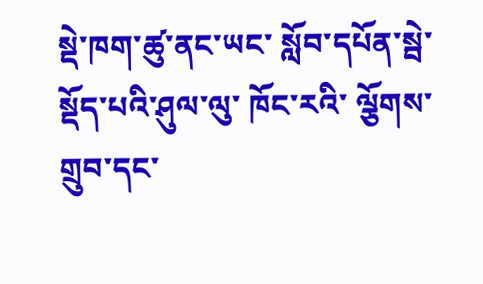སྡེ་ཁག་ཚུ་ནང་ཡང་ སློབ་དཔོན་སྦེ་ སྡོད་པའི་ཤུལ་ལུ་ ཁོང་རའི་ ལྕོགས་གྲུབ་དང་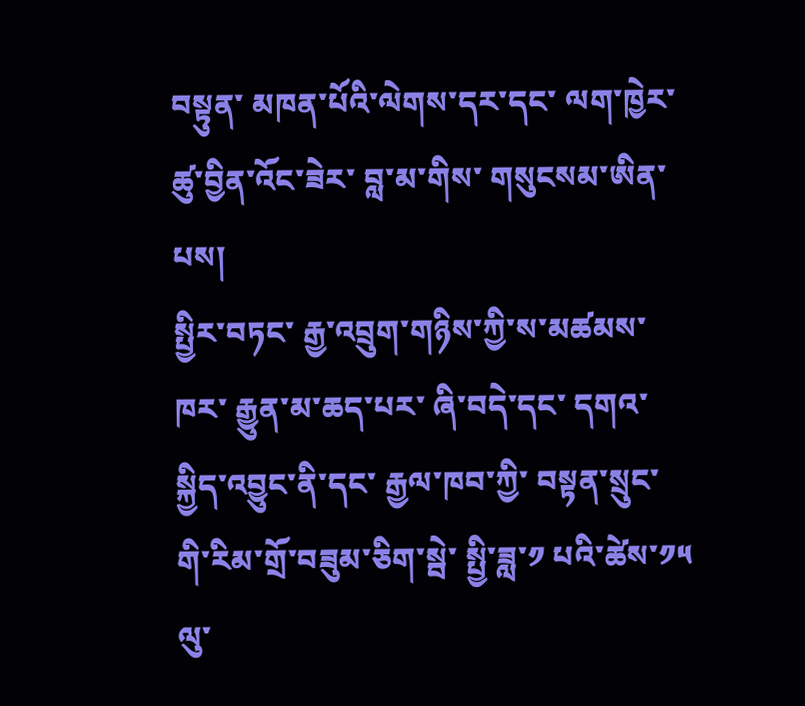བསྟུན་ མཁན་པོའི་ལེགས་དར་དང་ ལག་ཁྱེར་ཚུ་བྱིན་འོང་ཟེར་ བླ་མ་གིས་ གསུངསམ་ཨིན་པས།
སྤྱིར་བཏང་ རྒྱ་འབྲུག་གཉིས་ཀྱི་ས་མཚམས་ཁར་ རྒྱུན་མ་ཆད་པར་ ཞི་བདེ་དང་ དགའ་སྐྱིད་འབྱུང་ནི་དང་ རྒྱལ་ཁབ་ཀྱི་ བསྟན་སྲུང་གི་རིམ་གྲོ་བཟུམ་ཅིག་སྦེ་ སྤྱི་ཟླ་༡ པའི་ཚེས་༡༥ ལུ་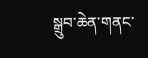སྒྲུབ་ཆེན་གནང་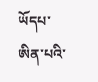ཡོདཔ་ཨིན་པའི་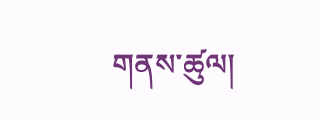གནས་ཚུལ།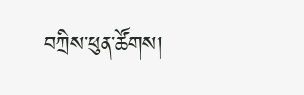བཀྲིས་ཕུན་ཚོགས།